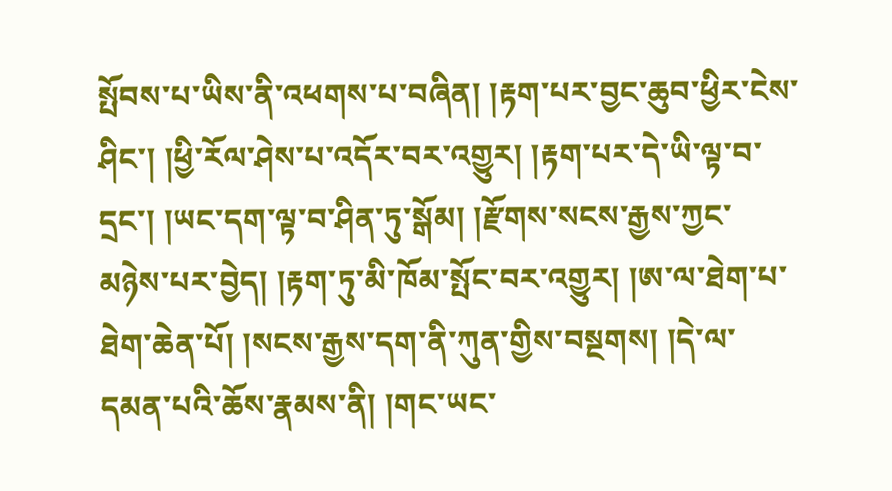སྤོབས་པ་ཡིས་ནི་འཕགས་པ་བཞིན། །རྟག་པར་བྱང་ཆུབ་ཕྱིར་ངེས་ཤིང་། །ཕྱི་རོལ་ཤེས་པ་འདོར་བར་འགྱུར། །རྟག་པར་དེ་ཡི་ལྟ་བ་དྲང་། །ཡང་དག་ལྟ་བ་ཤིན་ཏུ་སྒོམ། །རྫོགས་སངས་རྒྱས་ཀྱང་མཉེས་པར་བྱེད། །རྟག་ཏུ་མི་ཁོམ་སྤོང་བར་འགྱུར། །ཨ་ལ་ཐེག་པ་ཐེག་ཆེན་པོ། །སངས་རྒྱས་དག་ནི་ཀུན་གྱིས་བསྔགས། །དེ་ལ་དམན་པའི་ཆོས་རྣམས་ནི། །གང་ཡང་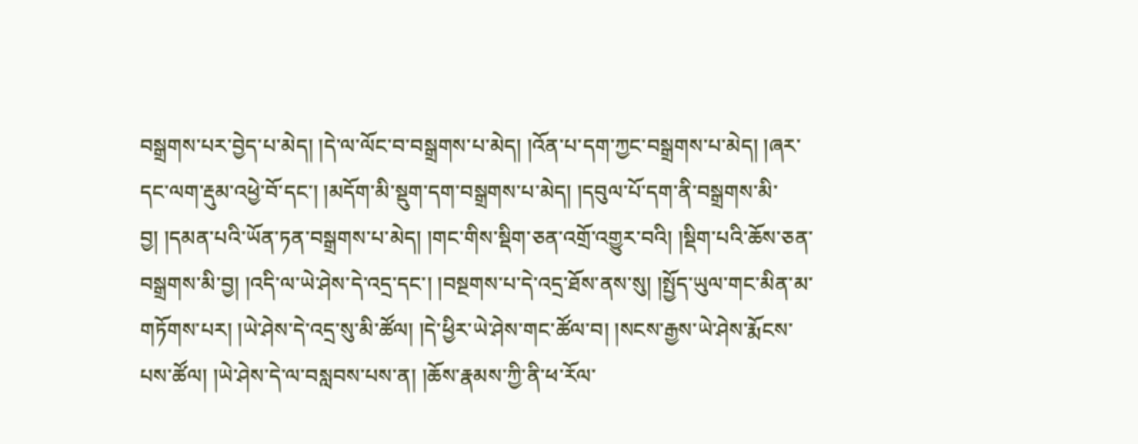བསྒྲགས་པར་བྱེད་པ་མེད། །དེ་ལ་ལོང་བ་བསྒྲགས་པ་མེད། །འོན་པ་དག་ཀྱང་བསྒྲགས་པ་མེད། །ཞར་དང་ལག་རྡུམ་འཕྱེ་བོ་དང་། །མདོག་མི་སྡུག་དག་བསྒྲགས་པ་མེད། །དབུལ་པོ་དག་ནི་བསྒྲགས་མི་བྱ། །དམན་པའི་ཡོན་ཏན་བསྒྲགས་པ་མེད། །གང་གིས་སྡིག་ཅན་འགྲོ་འགྱུར་བའི། །སྡིག་པའི་ཆོས་ཅན་བསྒྲགས་མི་བྱ། །འདི་ལ་ཡེ་ཤེས་དེ་འདྲ་དང་། །བསྔགས་པ་དེ་འདྲ་ཐོས་ནས་སུ། །སྤྱོད་ཡུལ་གང་མིན་མ་གཏོགས་པར། །ཡེ་ཤེས་དེ་འདྲ་སུ་མི་ཚོལ། །དེ་ཕྱིར་ཡེ་ཤེས་གང་ཚོལ་བ། །སངས་རྒྱས་ཡེ་ཤེས་རྨོངས་པས་ཚོལ། །ཡེ་ཤེས་དེ་ལ་བསླབས་པས་ན། །ཆོས་རྣམས་ཀྱི་ནི་ཕ་རོལ་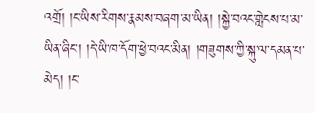འགྲོ། །ང་ཡིས་རིགས་རྣམས་བཞག་མ་ཡིན། །སྐྱེ་བའང་གླེངས་པ་མ་ཡིན་ཞིང་། །དེ་ཡི་ཁ་དོག་ཕྱེ་བའང་མིན། །གཟུགས་ཀྱི་སྐུ་ལ་དམན་པ་མེད། །ང་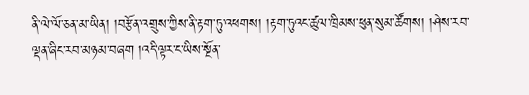ནི་ལེ་ལོ་ཅན་མ་ཡིན། །བརྩོན་འགྲུས་ཀྱིས་ནི་རྟག་ཏུ་འཕགས། །རྟག་ཏུའང་ཚུལ་ཁྲིམས་ཕུན་སུམ་ཚོགས། །ཤེས་རབ་ལྡན་ཞིང་རབ་མཉམ་བཞག །འདི་ལྟར་ང་ཡིས་སྔོན་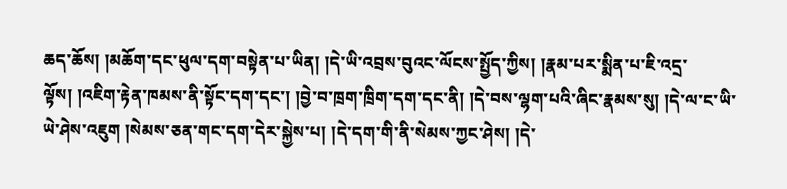ཆད་ཆོས། །མཆོག་དང་ཕུལ་དག་བསྟེན་པ་ཡིན། །དེ་ཡི་འབྲས་བུའང་ལོངས་སྤྱོད་ཀྱིས། །རྣམ་པར་སྨིན་པ་ཇི་འདྲ་ལྟོས། །འཇིག་རྟེན་ཁམས་ནི་སྟོང་དག་དང་། །བྱེ་བ་ཁྲག་ཁྲིག་དག་དང་ནི། །དེ་བས་ལྷག་པའི་ཞིང་རྣམས་སུ། །དེ་ལ་ང་ཡི་ཡེ་ཤེས་འཇུག །སེམས་ཅན་གང་དག་དེར་སྐྱེས་པ། །དེ་དག་གི་ནི་སེམས་ཀྱང་ཤེས། །དེ་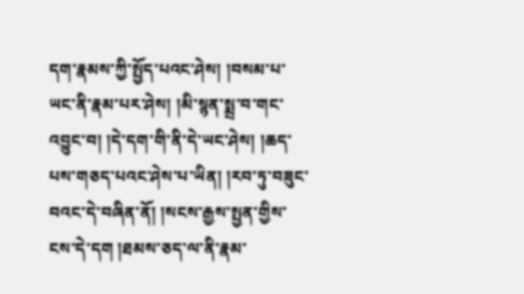དག་རྣམས་ཀྱི་སྤྱོད་པའང་ཤེས། །བསམ་པ་ཡང་ནི་རྣམ་པར་ཤེས། །མི་སྙན་སྨྲ་བ་གང་འབྱུང་བ། །དེ་དག་གི་ནི་དེ་ཡང་ཤེས། །ཆད་པས་གཅད་པའང་ཤེས་པ་ཡིན། །རབ་ཏུ་བཟུང་བའང་དེ་བཞིན་ནོ། །སངས་རྒྱས་སྤྱན་གྱིས་ངས་དེ་དག །ཐམས་ཅད་ལ་ནི་རྣམ་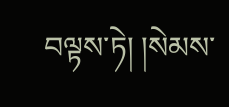བལྟས་ཏེ། །སེམས་